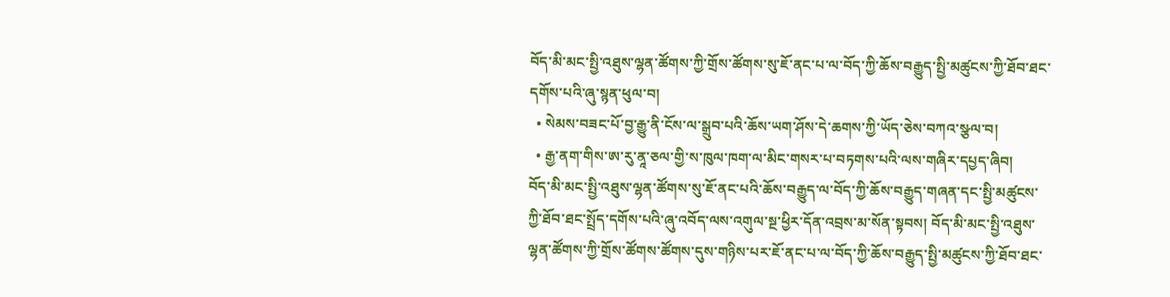བོད་མི་མང་སྤྱི་འཐུས་ལྷན་ཚོགས་ཀྱི་གྲོས་ཚོགས་སུ་ཇོ་ནང་པ་ལ་བོད་ཀྱི་ཆོས་བརྒྱུད་སྤྱི་མཚུངས་ཀྱི་ཐོབ་ཐང་དགོས་པའི་ཞུ་སྙན་ཕུལ་བ།
  • སེམས་བཟང་པོ་བྱ་རྒྱུ་ནི་ངོས་ལ་སྒྲུབ་པའི་ཆོས་ཡག་ཤོས་དེ་ཆགས་ཀྱི་ཡོད་ཅེས་བཀའ་སྩལ་བ།
  • རྒྱ་ནག་གིས་ཨ་རུ་ནཱ་ཅལ་གྱི་ས་ཁུལ་ཁག་ལ་མིང་གསར་པ་བཏགས་པའི་ལས་གཞིར་དཔྱད་ཞིབ།
བོད་མི་མང་སྤྱི་འཐུས་ལྷན་ཚོགས་སུ་ཇོ་ནང་པའི་ཆོས་བརྒྱུད་ལ་བོད་ཀྱི་ཆོས་བརྒྱུད་གཞན་དང་སྤྱི་མཚུངས་ཀྱི་ཐོབ་ཐང་སྤྲོད་དགོས་པའི་ཞུ་འབོད་ལས་འགུལ་སྔ་ཕྱིར་དོན་འབྲས་མ་སོན་སྟབས། བོད་མི་མང་སྤྱི་འཐུས་ལྷན་ཚོགས་ཀྱི་གྲོས་ཚོགས་ཚོགས་དུས་གཉིས་པར་ཇོ་ནང་པ་ལ་བོད་ཀྱི་ཆོས་བརྒྱུད་སྤྱི་མཚུངས་ཀྱི་ཐོབ་ཐང་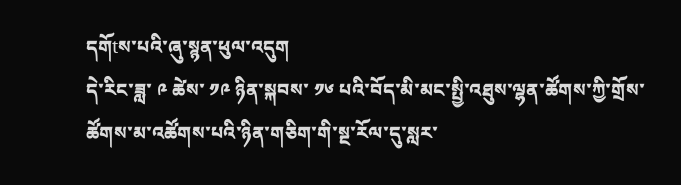དགོtས་པའི་ཞུ་སྙན་ཕུལ་འདུག
དེ་རིང་ཟླ་ ༩ ཚེས་ ༡༩ ཉིན་སྐབས་ ༡༦ པའི་བོད་མི་མང་སྤྱི་འཐུས་ལྷན་ཚོགས་ཀྱི་གྲོས་ཚོགས་མ་འཚོགས་པའི་ཉིན་གཅིག་གི་སྔ་རོལ་དུ་སླར་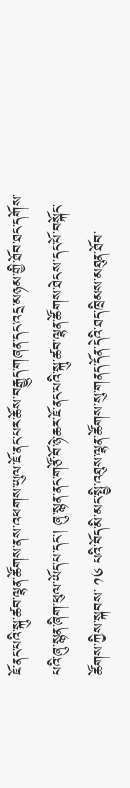ཇོ་ནང་པའི་སྐུ་ཚབ་ལྷན་ཚོགས་ནས་འཕགས་ཡུལ་ཇོ་ནང་པར་ཆོས་བརྒྱུད་གཞན་དང་འདྲ་མཉམ་གྱི་ཐོབ་ཐང་དགོས་པའི་ཞུ་སྙན་ཞིག་ཕུལ་ཡོད་པ་དང་། ཞུ་སྙན་ནང་གཙོ་བོ་ཉེ་ཆར་ཇོ་ནང་པའི་སྐུ་ཚབ་ལྷན་ཚོགས་ཐེངས་དང་པོ་བསྐོང་ཚོགས་ཀྱིས་སྐབས་ ༡༦ པའི་བོད་མི་མང་སྤྱི་འཐུས་ལྷན་ཚོགས་སུ་གནད་དོན་དེའི་ཐད་ཁྲིམས་མཐུན་ཐོབ་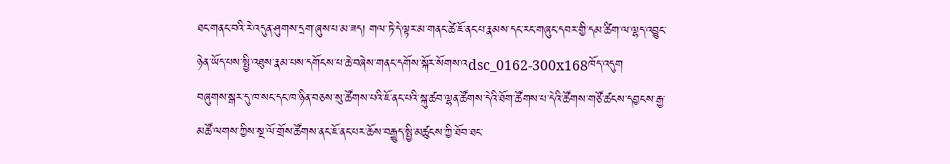ཐང་གནང་བའི་རེ་འདུན་ཤུགས་དྲག་ཞུས་པ་མ་ཟད། གལ་ཏེ་དེ་ལྟར་མ་གནང་ཚེ་ཇོ་ནང་པ་རྣམས་དང་རང་གཞུང་དབར་གྱི་དམ་ཚིག་ལ་ལྷད་འབྱུང་ཉེན་ཡོད་པས་སྤྱི་འཐུས་རྣམ་པས་དགོངས་པ་ཆེ་བཞེས་གནང་དགོས་སྐོར་སོགས་འdsc_0162-300x168ཁོད་འདུག
བཞུགས་སྒར་དུ་ཁ་སང་དང་ཁ་ཉིན་བཅས་སུ་ཚོགས་པའི་ཇོ་ནང་པའི་སྐུ་ཚབ་ལྷན་ཚོགས་དེའི་ཐོག་ཚོགས་པ་དེའི་ཚོགས་གཙོ་ཚངས་དབྱངས་རྒྱ་མཚོ་ལགས་ཀྱིས་སྔ་ལོ་གྲོས་ཚོགས་ནང་ཇོ་ནང་པར་ཆོས་བརྒྱུད་སྤྱི་མཚུངས་ཀྱི་ཐོབ་ཐང་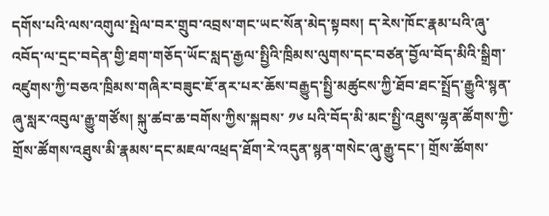དགོས་པའི་ལས་འགུལ་སྤེལ་བར་གྲུབ་འབྲས་གང་ཡང་སོན་མེད་སྟབས། ད་རེས་ཁོང་རྣམ་པའི་ཞུ་འབོད་ལ་དྲང་བདེན་གྱི་ཐག་གཅོད་ཡོང་སླད་རྒྱལ་སྤྱིའི་ཁྲིམས་ལུགས་དང་བཙན་བྱོལ་བོད་མིའི་སྒྲིག་འཛུགས་ཀྱི་བཅའ་ཁྲིམས་གཞིར་བཟུང་ཇོ་ནར་པར་ཆོས་བརྒྱུད་སྤྱི་མཚུངས་ཀྱི་ཐོབ་ཐང་སྤྲོད་རྒྱུའི་སྙན་ཞུ་སླར་འབུལ་རྒྱུ་གཙོས། སྐུ་ཚབ་ཆ་བགོས་ཀྱིས་སྐབས་ ༡༦ པའི་བོད་མི་མང་སྤྱི་འཐུས་ལྷན་ཚོགས་ཀྱི་གྲོས་ཚོགས་འཐུས་མི་རྣམས་དང་མཇལ་འཕྲད་ཐོག་རེ་འདུན་སྙན་གསེང་ཞུ་རྒྱུ་དང་། གྲོས་ཚོགས་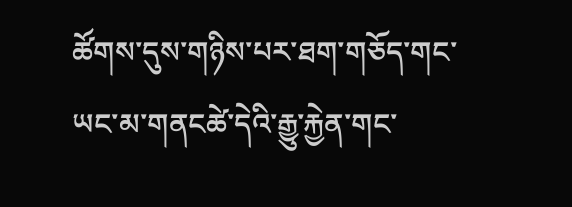ཚོགས་དུས་གཉིས་པར་ཐག་གཅོད་གང་ཡང་མ་གནངཚེ་དེའི་རྒྱུ་རྐྱེན་གང་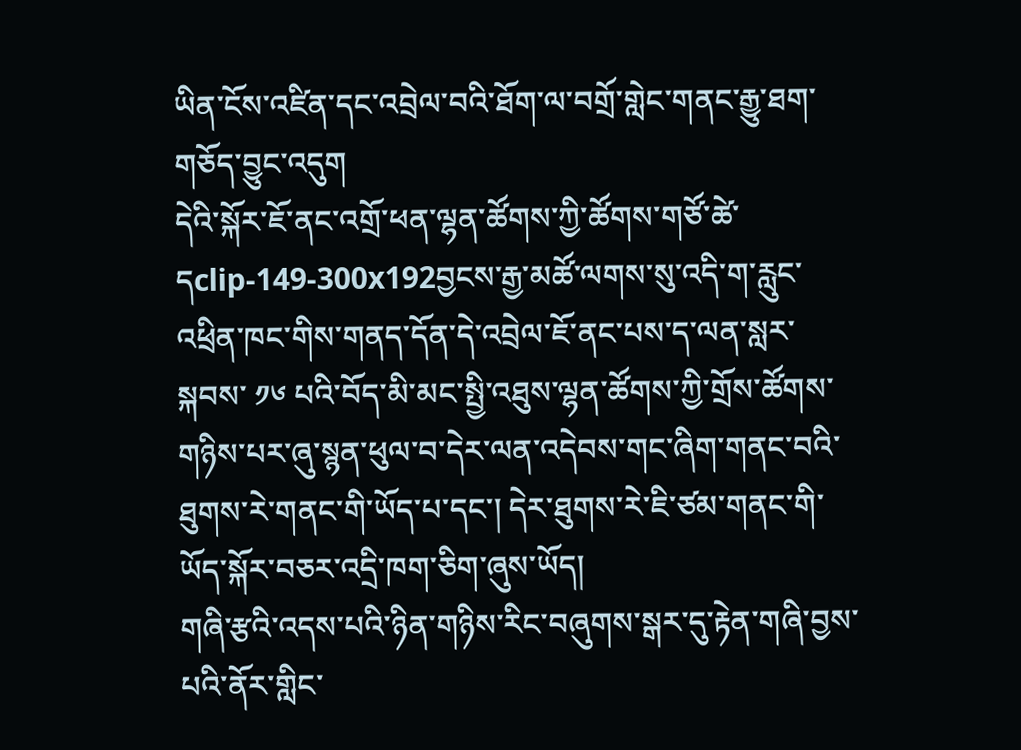ཡིན་ངོས་འཛིན་དང་འབྲེལ་བའི་ཐོག་ལ་བགྲོ་གླེང་གནང་རྒྱུ་ཐག་གཅོད་བྱུང་འདུག
དེའི་སྐོར་ཇོ་ནང་འགྲོ་ཕན་ལྷན་ཚོགས་ཀྱི་ཚོགས་གཙོ་ཚེ་དclip-149-300x192བྱངས་རྒྱ་མཚོ་ལགས་སུ་འདི་ག་རླུང་འཕྲིན་ཁང་གིས་གནད་དོན་དེ་འབྲེལ་ཇོ་ནང་པས་ད་ལན་སླར་སྐབས་ ༡༦ པའི་བོད་མི་མང་སྤྱི་འཐུས་ལྷན་ཚོགས་ཀྱི་གྲོས་ཚོགས་གཉིས་པར་ཞུ་སྙན་ཕུལ་བ་དེར་ལན་འདེབས་གང་ཞིག་གནང་བའི་ཐུགས་རེ་གནང་གི་ཡོད་པ་དང་། དེར་ཐུགས་རེ་ཇི་ཙམ་གནང་གི་ཡོད་སྐོར་བཅར་འདྲི་ཁག་ཅིག་ཞུས་ཡོད།
གཞི་རྩའི་འདས་པའི་ཉིན་གཉིས་རིང་བཞུགས་སྒར་དུ་རྟེན་གཞི་བྱས་པའི་ནོར་གླིང་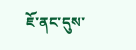ཇོ་ནང་དུས་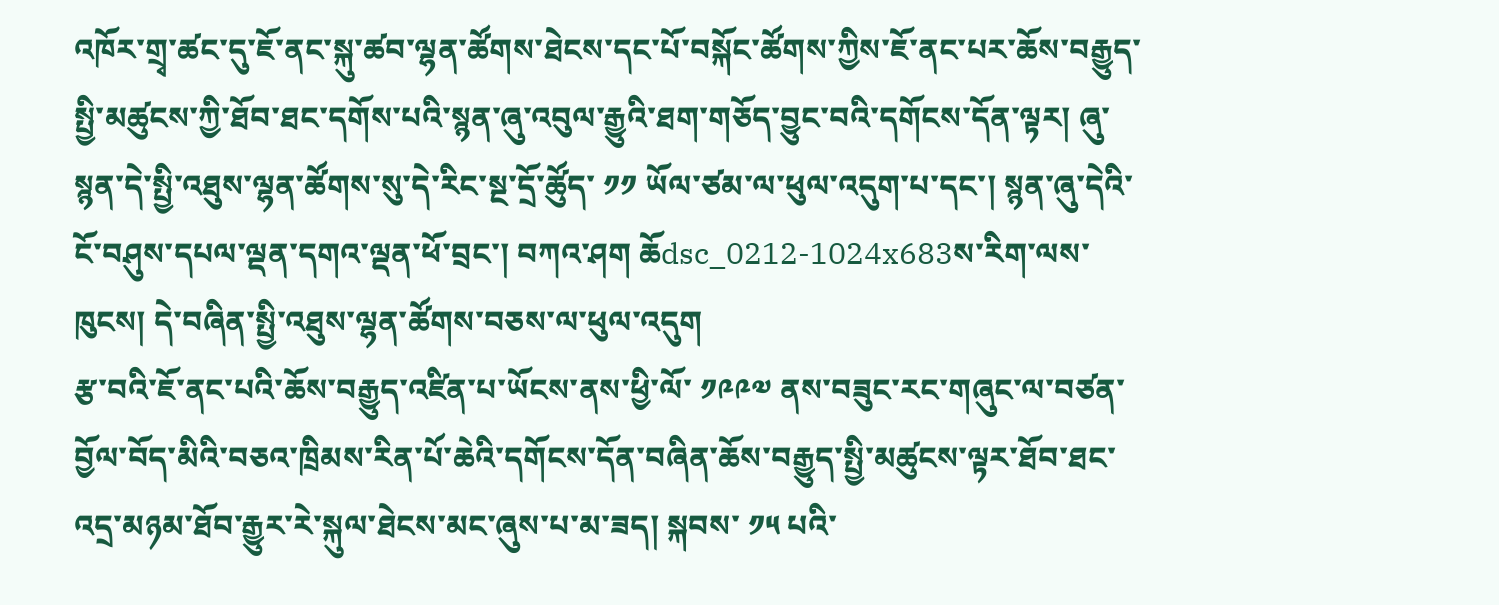འཁོར་གྲྭ་ཚང་དུ་ཇོ་ནང་སྐུ་ཚབ་ལྷན་ཚོགས་ཐེངས་དང་པོ་བསྐོང་ཚོགས་ཀྱིས་ཇོ་ནང་པར་ཆོས་བརྒྱུད་སྤྱི་མཚུངས་ཀྱི་ཐོབ་ཐང་དགོས་པའི་སྙན་ཞུ་འབུལ་རྒྱུའི་ཐག་གཅོད་བྱུང་བའི་དགོངས་དོན་ལྟར། ཞུ་སྙན་དེ་སྤྱི་འཐུས་ལྷན་ཚོགས་སུ་དེ་རིང་སྔ་དྲོ་ཚོུད་ ༡༡ ཡོལ་ཙམ་ལ་ཕུལ་འདུག་པ་དང་། སྙན་ཞུ་དེའི་ངོ་བཤུས་དཔལ་ལྡན་དགའ་ལྡན་ཕོ་བྲང་། བཀའ་ཤག ཆོdsc_0212-1024x683ས་རིག་ལས་ཁུངས། དེ་བཞིན་སྤྱི་འཐུས་ལྷན་ཚོགས་བཅས་ལ་ཕུལ་འདུག
རྩ་བའི་ཇོ་ནང་པའི་ཆོས་བརྒྱུད་འཛིན་པ་ཡོངས་ནས་ཕྱི་ལོ་ ༡༩༩༧ ནས་བཟུང་རང་གཞུང་ལ་བཙན་བྱོལ་བོད་མིའི་བཅའ་ཁྲིམས་རིན་པོ་ཆེའི་དགོངས་དོན་བཞིན་ཆོས་བརྒྱུད་སྤྱི་མཚུངས་ལྟར་ཐོབ་ཐང་འདྲ་མཉམ་ཐོབ་རྒྱུར་རེ་སྐུལ་ཐེངས་མང་ཞུས་པ་མ་ཟད། སྐབས་ ༡༥ པའི་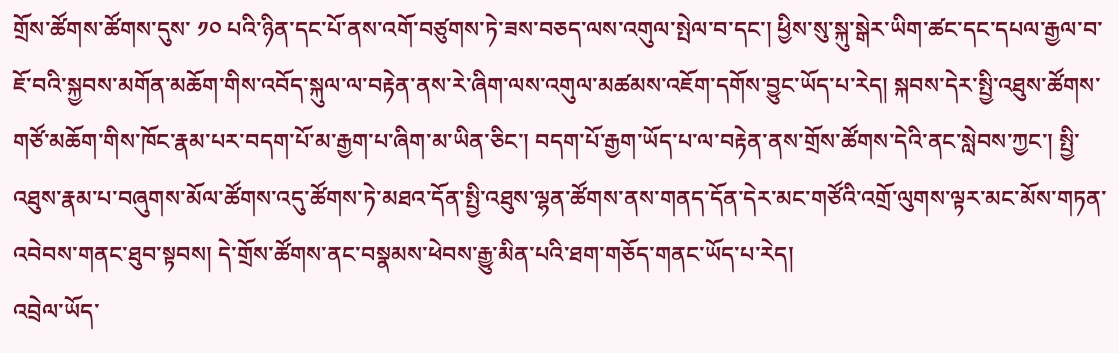གྲོས་ཚོགས་ཚོགས་དུས་ ༡༠ པའི་ཉིན་དང་པོ་ནས་འགོ་བཙུགས་ཏེ་ཟས་བཅད་ལས་འགུལ་སྤེལ་བ་དང་། ཕྱིས་སུ་སྐུ་སྒེར་ཡིག་ཚང་དང་དཔལ་རྒྱལ་བ་ཇོ་བའི་སྐྱབས་མགོན་མཆོག་གིས་འབོད་སྐུལ་ལ་བརྟེན་ནས་རེ་ཞིག་ལས་འགུལ་མཚམས་འཇོག་དགོས་བྱུང་ཡོད་པ་རེད། སྐབས་དེར་སྤྱི་འཐུས་ཚོགས་གཙོ་མཆོག་གིས་ཁོང་རྣམ་པར་བདག་པོ་མ་རྒྱག་པ་ཞིག་མ་ཡིན་ཅིང་། བདག་པོ་རྒྱག་ཡོད་པ་ལ་བརྟེན་ནས་གྲོས་ཚོགས་དེའི་ནང་སླེབས་ཀྱང་། སྤྱི་འཐུས་རྣམ་པ་བཞུགས་མོལ་ཚོགས་འདུ་ཚོགས་ཏེ་མཐའ་དོན་སྤྱི་འཐུས་ལྷན་ཚོགས་ནས་གནད་དོན་དེར་མང་གཙོའི་འགྲོ་ལུགས་ལྟར་མང་མོས་གཏན་འབེབས་གནང་ཐུབ་སྟབས། དེ་གྲོས་ཚོགས་ནང་བསྣམས་ཕེབས་རྒྱུ་མིན་པའི་ཐག་གཅོད་གནང་ཡོད་པ་རེད།
འབྲེལ་ཡོད་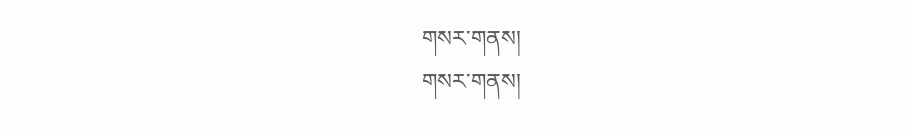གསར་གནས།
གསར་གནས།